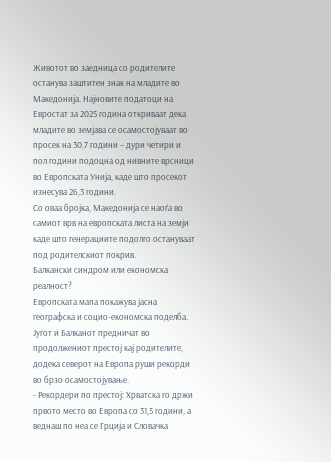Животот во заедница со родителите останува заштитен знак на младите во Македонија. Најновите податоци на Евростат за 2025 година откриваат дека младите во земјава се осамостојуваат во просек на 30,7 години – дури четири и пол години подоцна од нивните врсници во Европската Унија, каде што просекот изнесува 26,3 години.
Со оваа бројка, Македонија се наоѓа во самиот врв на европската листа на земји каде што генерациите подолго остануваат под родителскиот покрив.
Балкански синдром или економска реалност?
Европската мапа покажува јасна географска и социо-економска поделба. Југот и Балканот предничат во продолжениот престој кај родителите, додека северот на Европа руши рекорди во брзо осамостојување.
- Рекордери по престој: Хрватска го држи првото место во Европа со 31,5 години, а веднаш по неа се Грција и Словачка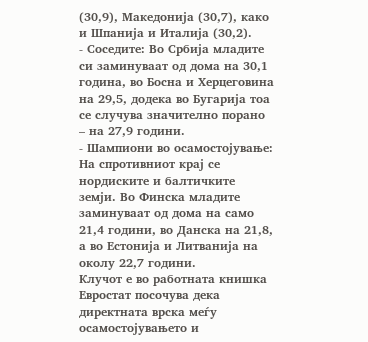(30,9), Македонија (30,7), како и Шпанија и Италија (30,2).
- Соседите: Во Србија младите си заминуваат од дома на 30,1 година, во Босна и Херцеговина на 29,5, додека во Бугарија тоа се случува значително порано – на 27,9 години.
- Шампиони во осамостојување: На спротивниот крај се нордиските и балтичките земји. Во Финска младите заминуваат од дома на само 21,4 години, во Данска на 21,8, а во Естонија и Литванија на околу 22,7 години.
Клучот е во работната книшка
Евростат посочува дека директната врска меѓу осамостојувањето и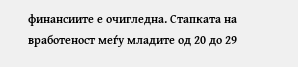финансиите е очигледна. Стапката на вработеност меѓу младите од 20 до 29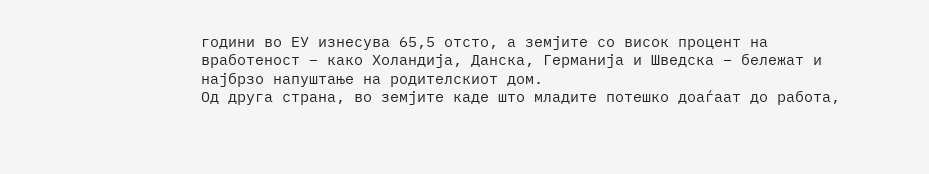години во ЕУ изнесува 65,5 отсто, а земјите со висок процент на вработеност – како Холандија, Данска, Германија и Шведска – бележат и најбрзо напуштање на родителскиот дом.
Од друга страна, во земјите каде што младите потешко доаѓаат до работа,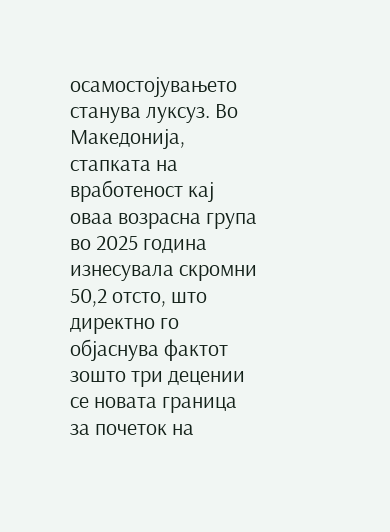осамостојувањето станува луксуз. Во Македонија, стапката на вработеност кај оваа возрасна група во 2025 година изнесувала скромни 50,2 отсто, што директно го објаснува фактот зошто три децении се новата граница за почеток на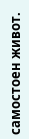самостоен живот.